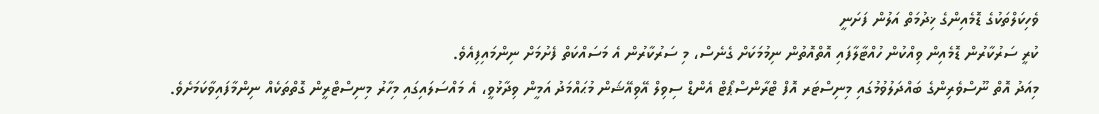ވެހިކަލްތަކުގެ ޑޮމެއިންގެ ޚިދުމަތް އަލުން ފަށަނީ
ކުރީ ސަރުކާރުން ޑޮމެއިން ވިއްކުން ހުއްޓާލާފައި އޮތްއޮތުން ނިމުމަކަށް ގެނެސް، މި ސަރުކާރުން އެ މަސައްކަތް ފެށުމަށް ނިންމައިފިއެވެ.
މިއަދު އޮތް ނޫސްވެރިންގެ ބައްދަލުވުމުގައި މިނިސްޓަރ އޮފް ޓްރާންސްޕޯޓް އެންޑް ސިވިލް އޭވިއޭޝަން މުޙައްމަދު އަމީން ވިދާޅުވީ، އެ މައްސަލައިގައި މިހާރު މިނިސްޓްރީން ގޮތްތަކެއް ނިންމާފައިވާކަމަށެވެ.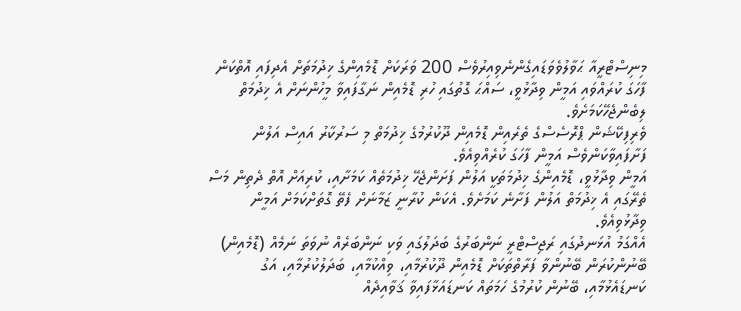މިނިސްޓްރީއާ ޙަވާލުވެވަޑައިގެންނެވިއިރުވެސް 200 ވަރަކަށް ޑޮމެއިންގެ ޚިދުމަތަށް އެދިފައި އޮތްކަން ފާހަގަ ކުރައްވައި އަމީން ވިދާޅުވީ، ސައްޙަ ގޮތުގައި ހުރި ޑޮމެއިން ނަގާފައިވާ މީހުންނަށް އެ ޚިދުމަތް ލިބެންޖެހޭކަމަށެވެ.
ވެރިފިކޭޝަން ޕްރޮސެސްގެ ތެރެއިން ޑޮމެއިން ދޫކުރުމުގެ ޚިދުމަތް މި ސަރުކާރު އައިސް އަލުން ފަށާފައިވާކަންވެސް އަމީން ފާހަގަ ކުރެއްވިއެވެ.
އަމީން ވިދާޅުވީ، ޑޮމެއިންގެ ޚިދުމަތަކީ އަލުން ފަށަންޖެހޭ ޚިދުމަތެއް ކަމަށާއި، ކުރިއަށް އޮތް ދެތިން މަސް ތެރޭގައި އެ ޚިދުމަތް އަލުން ފަށާނެ ކަމަށެވެ. އެކަން ކުރާނީ ޒަމާނަށް ފެތޭ ގޮތަށްކަމަށް އަމީން ވިދާޅުވިއެވެ.
އެއްގަމު އުޅަނދުގައި ރަޖިސްޓްރީ ނަންބަރުގެ ބަދަލުގައި ވަކި ނަންބަރެއް ނުވަތަ ނަމެއް (ޑޮމެއިން) ބޭނުންކުރަން ބޭނުންވާ ފަރާތްތަކަށް ޑޮމެއިން ދޫކުރުމާއި، ވިއްކުމާއި، ބަދަލުކުރުމާއި، އަގު ކަނޑައެޅުމާއި، ބޭނުން ކުރުމުގެ ހަމަތައް ކަނޑައަޅާފައިވާ ޤަވާއިދެއް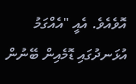އޮވެއެވެ. އެއީ "އެއްގަމު އުޅަނދުގައި ޑޮމެއިން ބޭނުން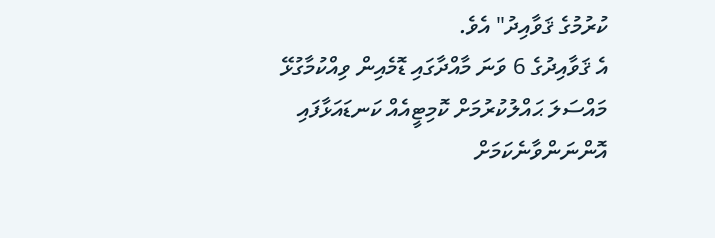ކުރުމުގެ ޤަވާއިދު" އެވެ.
އެ ޤަވާއިދުގެ 6 ވަނަ މާއްދާގައި ޑޮމެއިން ވިއްކުމާގުޅޭ މައްސަލަ ޙައްލުކުރުމަށް ކޮމިޓީއެއް ކަނޑައަޅާފައި އޮންނަންވާނެކަމަށް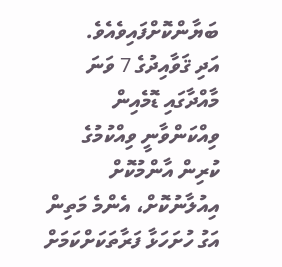ބަޔާންކޮށްފައިވެއެވެ.
އަދި ޤަވާއިދުގެ 7 ވަނަ މާއްދާގައި ޑޮމެއިން ވިއްކަންވާނީ ވިއްކުމުގެ ކުރިން އާންމުކޮށް އިއުލާނުކޮށް، އެންމެ މަތިން އަގު ހުށަހަޅާ ފަރާތަކަށްކަމަށް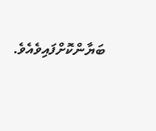ބަޔާންކޮށްފައިވެއެވެ.